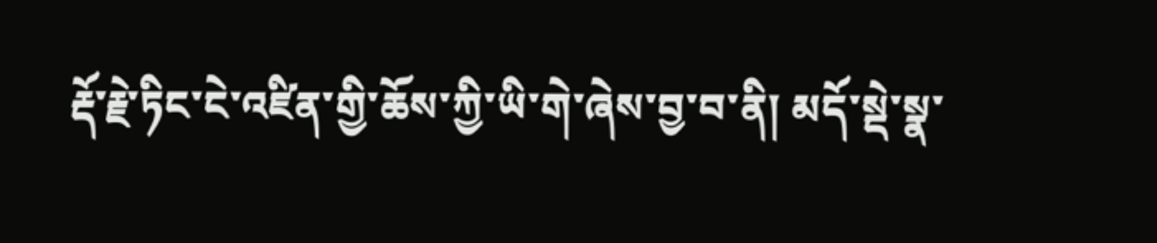རྡོ་རྗེ་ཏིང་ངེ་འཛིན་གྱི་ཆོས་ཀྱི་ཡི་གེ་ཞེས་བྱ་བ་ནི། མདོ་སྡེ་སྣ་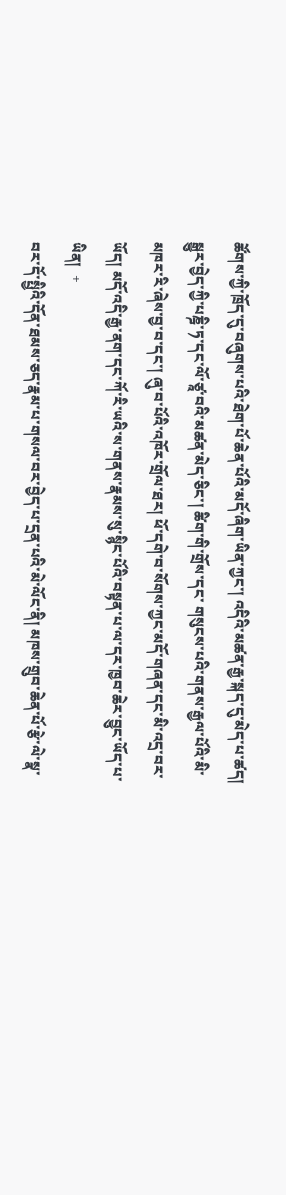ཚོགས་ཀྱི་ཁྲོད་དུ་བཞུགས་པའི་ཐེག་པོ་ཆེན་པོའི་མདོ་ཞིག་ཡིན་ཀྱང་། འདིའི་མཚན་རྒྱ་སྐད་དུ་མེད་པ་ཚད། སྒྱུར་བྱེད་ཀྱི་པཎྜི་ཏ་དང་ལོ་ཙཱ་བའི་མཚན་མེད་ཅིང་། ཚིག་གི་གྲོས་དང་ གསུངས་པའི་གནས་རྒྱལ་པོའི་མི་མཁར་རི་ཞེས་བྱ་བ་དང་། ཞུ་བ་པོའི་འཁོར་གྲོལ་ཐར། ཕོ་དགེ་བ་སོགས་ཀྱང་མདོ་གཞན་དང་མི་འདྲ་བར་ཡོད། མདོ་འདི་རྒྱ་ནག་དང་ཀོ་རི་ཡའི་ས་གནས་རྣམས་སུ་སྙིང་པོའི་བསྟན་པ་ལ་དར་ཁྱབ་ཆེར་བྱུང་ཡོད་པ་ཡིན།  +
བར་དོ་སྤྱིའི་དོན་ཐམས་ཅད་རྣམ་པ་གསལ་བར་བྱེད་པ་དྲན་པའི་མེ་ལོང་ནི། མཁས་གྲུབ་ཆེན་པོ་རྩེ་ལེ་སྣ་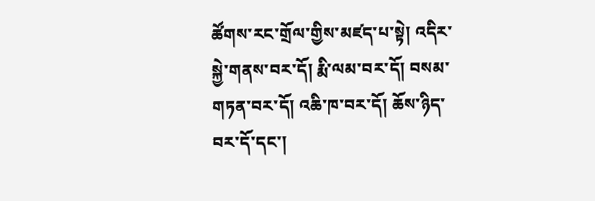ཚོགས་རང་གྲོལ་གྱིས་མཛད་པ་སྟེ། འདིར་སྐྱེ་གནས་བར་དོ། རྨི་ལམ་བར་དོ། བསམ་གཏན་བར་དོ། འཆི་ཁ་བར་དོ། ཆོས་ཉིད་བར་དོ་དང་།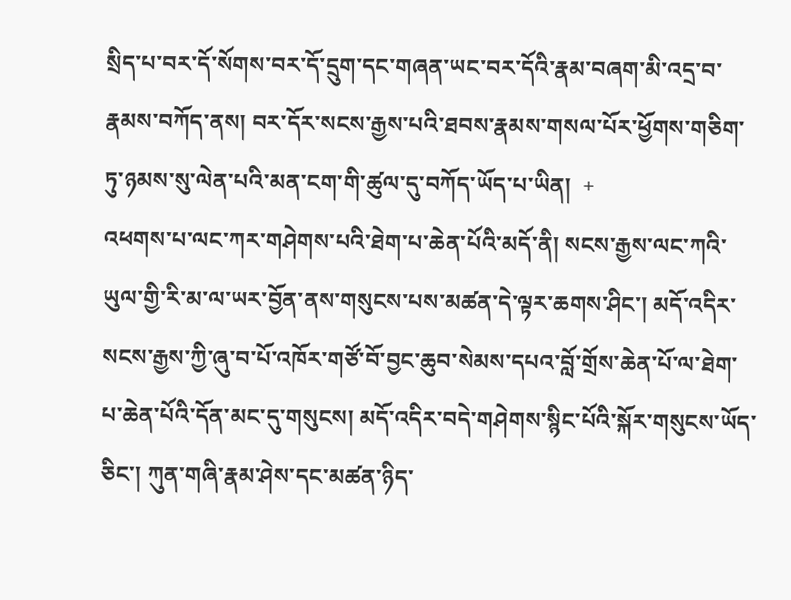སྲིད་པ་བར་དོ་སོགས་བར་དོ་དྲུག་དང་གཞན་ཡང་བར་དོའི་རྣམ་བཞག་མི་འདྲ་བ་རྣམས་བཀོད་ནས། བར་དོར་སངས་རྒྱས་པའི་ཐབས་རྣམས་གསལ་པོར་ཕྱོགས་གཅིག་ཏུ་ཉམས་སུ་ལེན་པའི་མན་ངག་གི་ཚུལ་དུ་བཀོད་ཡོད་པ་ཡིན།  +
འཕགས་པ་ལང་ཀར་གཤེགས་པའི་ཐེག་པ་ཆེན་པོའི་མདོ་ནི། སངས་རྒྱས་ལང་ཀའི་ཡུལ་གྱི་རི་མ་ལ་ཡར་བྱོན་ནས་གསུངས་པས་མཚན་དེ་ལྟར་ཆགས་ཤིང་། མདོ་འདིར་སངས་རྒྱས་ཀྱི་ཞུ་བ་པོ་འཁོར་གཙོ་བོ་བྱང་ཆུབ་སེམས་དཔའ་བློ་གྲོས་ཆེན་པོ་ལ་ཐེག་པ་ཆེན་པོའི་དོན་མང་དུ་གསུངས། མདོ་འདིར་བདེ་གཤེགས་སྙིང་པོའི་སྐོར་གསུངས་ཡོད་ཅིང་། ཀུན་གཞི་རྣམ་ཤེས་དང་མཚན་ཉིད་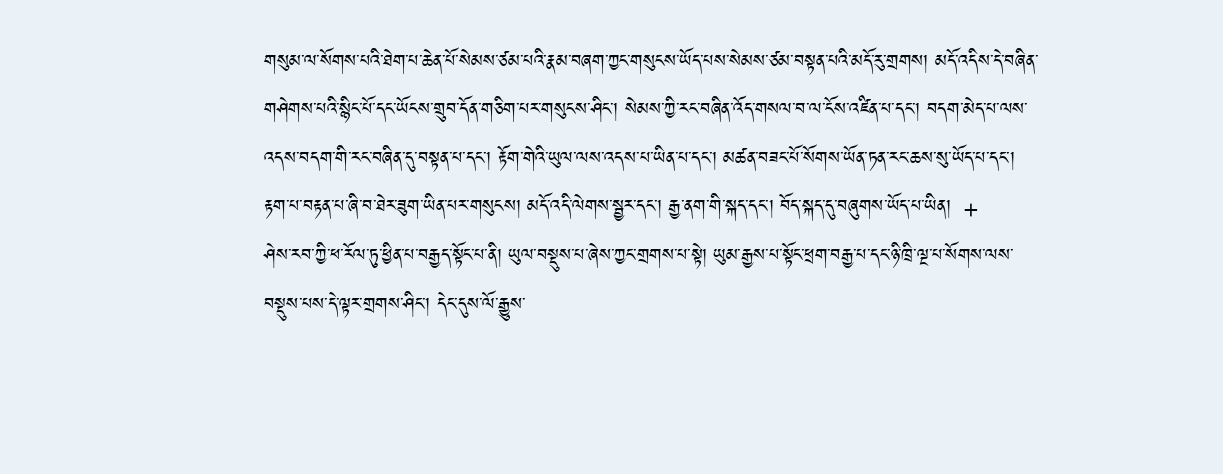གསུམ་ལ་སོགས་པའི་ཐེག་པ་ཆེན་པོ་སེམས་ཙམ་པའི་རྣམ་བཞག་ཀྱང་གསུངས་ཡོད་པས་སེམས་ཙམ་བསྟན་པའི་མདོ་རུ་གྲགས། མདོ་འདིས་དེ་བཞིན་གཤེགས་པའི་སྙིང་པོ་དང་ཡོངས་གྲུབ་དོན་གཅིག་པར་གསུངས་ཤིང་། སེམས་ཀྱི་རང་བཞིན་འོད་གསལ་བ་ལ་ངོས་འཛིན་པ་དང་། བདག་མེད་པ་ལས་འདས་བདག་གི་རང་བཞིན་དུ་བསྟན་པ་དང་། རྟོག་གེའི་ཡུལ་ལས་འདས་པ་ཡིན་པ་དང་། མཚན་བཟང་པོ་སོགས་ཡོན་ཏན་རང་ཆས་སུ་ཡོད་པ་དང་། རྟག་པ་བརྟན་པ་ཞི་བ་ཐེར་ཟུག་ཡིན་པར་གསུངས། མདོ་འདི་ལེགས་སྦྱར་དང་། རྒྱ་ནག་གི་སྐད་དང་། བོད་སྐད་དུ་བཞུགས་ཡོད་པ་ཡིན།  +
ཤེས་རབ་ཀྱི་ཕ་རོལ་ཏུ་ཕྱིན་པ་བརྒྱད་སྟོང་པ་ནི། ཡུལ་བསྡུས་པ་ཞེས་ཀྱང་གྲགས་པ་སྟེ། ཡུམ་རྒྱས་པ་སྟོང་ཕྲག་བརྒྱ་པ་དང་ཉི་ཁྲི་ལྔ་པ་སོགས་ལས་བསྡུས་པས་དེ་ལྟར་གྲགས་ཤིང་། དེང་དུས་ལོ་རྒྱུས་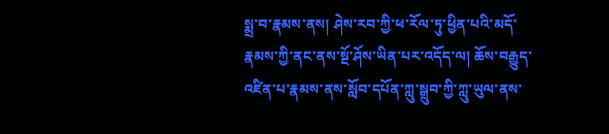སྨྲ་བ་རྣམས་ནས། ཤེས་རབ་ཀྱི་ཕ་རོལ་ཏུ་ཕྱིན་པའི་མདོ་རྣམས་ཀྱི་ནང་ནས་སྔོ་ཤོས་ཡིན་པར་འདོད་ལ། ཆོས་བརྒྱུད་འཛིན་པ་རྣམས་ནས་སློབ་དཔོན་ཀླུ་སྒྲུབ་ཀྱི་ཀླུ་ཡུལ་ནས་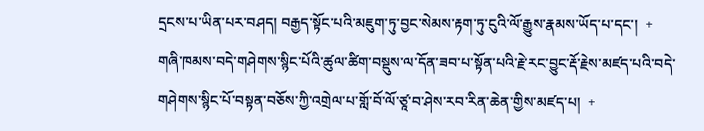དྲངས་པ་ཡིན་པར་བཤད། བརྒྱད་སྟོང་པའི་མཇུག་ཏུ་བྱང་སེམས་རྟག་ཏུ་ངུའི་ལོ་རྒྱུས་རྣམས་ཡོད་པ་དང་།  +
གཞི་ཁམས་བདེ་གཤེགས་སྙིང་པོའི་ཚུལ་ཚིག་བསྡུས་ལ་དོན་ཟབ་པ་སྟོན་པའི་རྗེ་རང་བྱུང་རྡོ་རྗེས་མཛད་པའི་བདེ་གཤེགས་སྙིང་པོ་བསྟན་བཅོས་ཀྱི་འགྲེལ་པ་གློ་བོ་ལོ་ཙཱ་བ་ཤེས་རབ་རིན་ཆེན་གྱིས་མཛད་པ།  +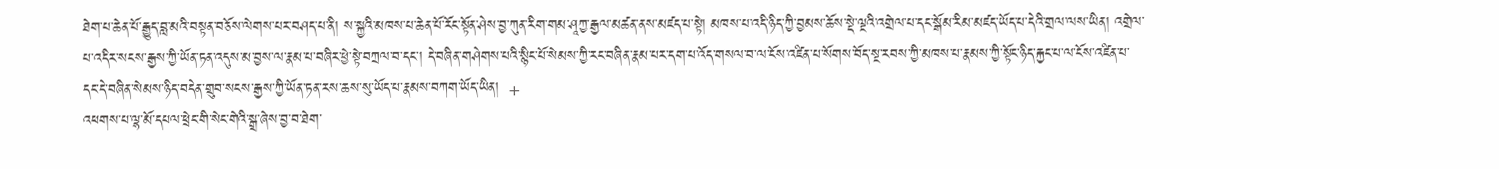ཐེག་པ་ཆེན་པོ་རྒྱུད་བླ་མའི་བསྟན་བཅོས་ལེགས་པར་བཤད་པ་ནི། ས་སྐྱའི་མཁས་པ་ཆེན་པོ་རོང་སྟོན་ཤེས་བྱ་ཀུན་རིག་གམ་ཤཱཀྱ་རྒྱལ་མཚན་ནས་མཛད་པ་སྟེ། མཁས་པ་འདི་ཉིད་ཀྱི་བྱམས་ཆོས་སྡེ་ལྔའི་འགྲེལ་པ་དང་སྒོམ་རིམ་མཛད་ཡོད་པ་དེའི་གྲལ་ལས་ཡིན། འགྲེལ་པ་འདིར་སངས་རྒྱས་ཀྱི་ཡོན་ཏན་འདུས་མ་བྱས་ལ་རྣམ་པ་བཞིར་ཕྱེ་སྟེ་བཀྲལ་བ་དང་། དེ་བཞིན་གཤེགས་པའི་སྙིང་པོ་སེམས་ཀྱི་རང་བཞིན་རྣམ་པར་དག་པ་འོད་གསལ་བ་ལ་ངོས་འཛིན་པ་སོགས་བོད་སྔ་རབས་ཀྱི་མཁས་པ་རྣམས་ཀྱི་སྟོང་ཉིད་རྐྱང་པ་ལ་ངོས་འཛིན་པ་དང་དེ་བཞིན་སེམས་ཉིད་བདེན་གྲུབ་སངས་རྒྱས་ཀྱི་ཡོན་ཏན་རས་ཆས་སུ་ཡོད་པ་རྣམས་བཀག་ཡོད་ཡིན།  +
འཕགས་པ་ལྷ་མོ་དཔལ་ཕྲེང་གི་སེང་གེའི་སྒྲ་ཞེས་བྱ་བ་ཐེག་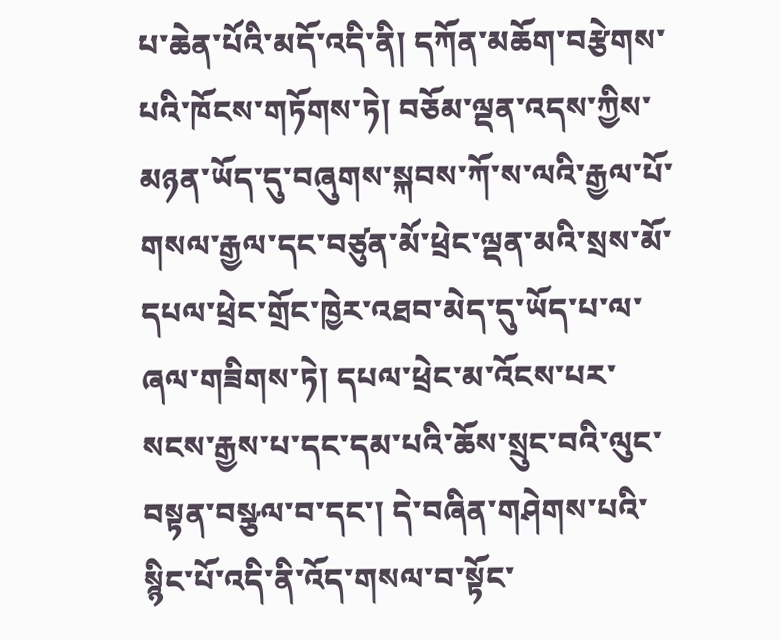པ་ཆེན་པོའི་མདོ་འདི་ནི། དཀོན་མཆོག་བརྩེགས་པའི་ཁོངས་གཏོགས་ཏེ། བཅོམ་ལྡན་འདས་ཀྱིས་མཉན་ཡོད་དུ་བཞུགས་སྐབས་ཀོ་ས་ལའི་རྒྱལ་པོ་གསལ་རྒྱལ་དང་བཙུན་མོ་ཕྲེང་ལྡན་མའི་སྲས་མོ་ དཔལ་ཕྲེང་གྲོང་ཁྱེར་འཐབ་མེད་དུ་ཡོད་པ་ལ་ཞལ་གཟིགས་ཏེ། དཔལ་ཕྲེང་མ་འོངས་པར་སངས་རྒྱས་པ་དང་དམ་པའི་ཆོས་སྲུང་བའི་ལུང་བསྟན་བསྩལ་བ་དང་། དེ་བཞིན་གཤེགས་པའི་སྙིང་པོ་འདི་ནི་འོད་གསལ་བ་སྟོང་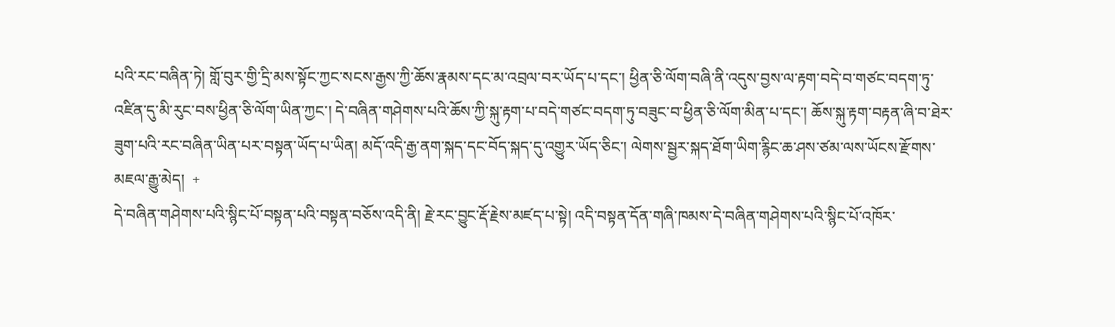པའི་རང་བཞིན་ཏེ། གློ་བུར་གྱི་དྲི་མས་སྟོང་ཀྱང་སངས་རྒྱས་ཀྱི་ཆོས་རྣམས་དང་མ་འབྲལ་བར་ཡོད་པ་དང་། ཕྱིན་ཅི་ལོག་བཞི་ནི་འདུས་བྱས་ལ་རྟག་བདེ་བ་གཙང་བདག་ཏུ་འཛིན་དུ་མི་རུང་བས་ཕྱིན་ཅི་ལོག་ཡིན་ཀྱང་། དེ་བཞིན་གཤེགས་པའི་ཆོས་ཀྱི་སྐུ་རྟག་པ་བདེ་གཙང་བདག་ཏུ་བཟུང་བ་ཕྱིན་ཅི་ལོག་མིན་པ་དང་། ཆོས་སྐུ་རྟག་བརྟན་ཞི་བ་ཐེར་ཟུག་པའི་རང་བཞིན་ཡིན་པར་བསྟན་ཡོད་པ་ཡིན། མདོ་འདི་རྒྱ་ནག་སྐད་དང་བོད་སྐད་དུ་འགྱུར་ཡོད་ཅིང་། ལེགས་སྦྱར་སྐད་ཐོག་ཡིག་རྙིང་ཆ་ཤས་ཙམ་ལས་ཡོངས་རྫོགས་མཇལ་རྒྱུ་མེད།  +
དེ་བཞིན་གཤེགས་པའི་སྙིང་པོ་བསྟན་པའི་བསྟན་བཅོས་འདི་ནི། རྗེ་རང་བྱུང་རྡོ་རྗེས་མཛད་པ་སྟེ། འདི་བསྟན་དོན་གཞི་ཁམས་དེ་བཞིན་གཤེགས་པའི་སྙིང་པོ་འཁོར་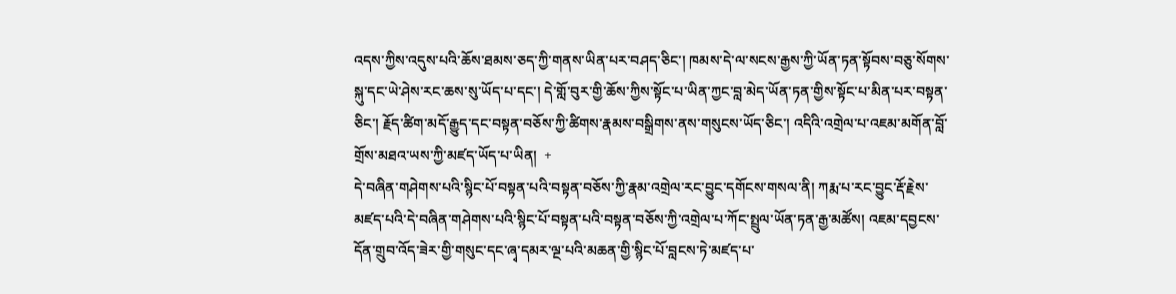འདས་ཀྱིས་འདུས་པའི་ཆོས་ཐམས་ཅད་ཀྱི་གནས་ཡིན་པར་བཤད་ཅིང་། ཁམས་དེ་ལ་སངས་རྒྱས་ཀྱི་ཡོན་ཏན་སྟོབས་བཅུ་སོགས་སྐུ་དང་ཡེ་ཤེས་རང་ཆས་སུ་ཡོད་པ་དང་། དེ་གློ་བུར་གྱི་ཆོས་ཀྱིས་སྟོང་པ་ཡིན་ཀྱང་བླ་མེད་ཡོན་ཏན་གྱིས་སྟོང་པ་མིན་པར་བསྟན་ཅིང་། རྗོད་ཚིག་མདོ་རྒྱུད་དང་བསྟན་བཅོས་ཀྱི་ཚིགས་རྣམས་བསྒྲིགས་ནས་གསུངས་ཡོད་ཅིང་། འདིའི་འགྲེལ་པ་འཇམ་མགོན་བློ་གྲོས་མཐའ་ཡས་ཀྱི་མཛད་ཡོད་པ་ཡིན།  +
དེ་བཞིན་གཤེགས་པའི་སྙིང་པོ་བསྟན་པའི་བསྟན་བཅོས་ཀྱི་རྣམ་འགྲེལ་རང་བྱུང་དགོངས་གསལ་ནི། ཀརྨ་པ་རང་བྱུང་རྡོ་རྗེས་མཛད་པའི་དེ་བཞིན་གཤེགས་པའི་སྙིང་པོ་བསྟན་པའི་བསྟན་བཅོས་ཀྱི་འགྲེལ་པ་ཀོང་སྤྲུལ་ཡོན་ཏན་རྒྱ་མཚོས། འཇམ་དབྱངས་དོན་གྲུབ་འོད་ཟེར་གྱི་གསུང་དང་ཞྭ་དམར་ལྔ་པའི་མཆན་གྱི་སྙིང་པོ་བླངས་ཏེ་མཛད་པ་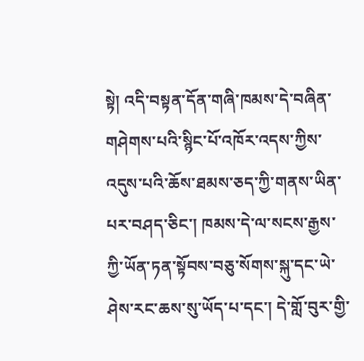སྟེ། འདི་བསྟན་དོན་གཞི་ཁམས་དེ་བཞིན་གཤེགས་པའི་སྙིང་པོ་འཁོར་འདས་ཀྱིས་འདུས་པའི་ཆོས་ཐམས་ཅད་ཀྱི་གནས་ཡིན་པར་བཤད་ཅིང་། ཁམས་དེ་ལ་སངས་རྒྱས་ཀྱི་ཡོན་ཏན་སྟོབས་བཅུ་སོགས་སྐུ་དང་ཡེ་ཤེས་རང་ཆས་སུ་ཡོད་པ་དང་། དེ་གློ་བུར་གྱི་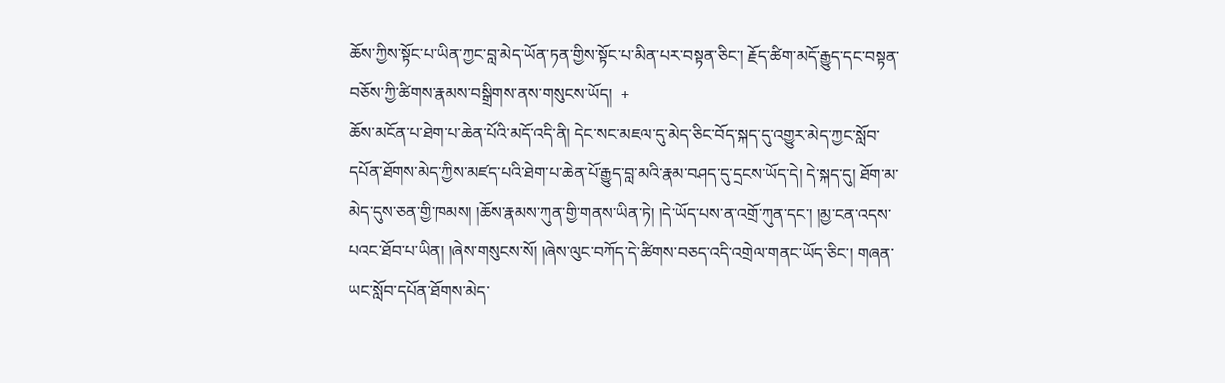ཆོས་ཀྱིས་སྟོང་པ་ཡིན་ཀྱང་བླ་མེད་ཡོན་ཏན་གྱིས་སྟོང་པ་མིན་པར་བསྟན་ཅིང་། རྗོད་ཚིག་མདོ་རྒྱུད་དང་བསྟན་བཅོས་ཀྱི་ཚིགས་རྣམས་བསྒྲིགས་ནས་གསུངས་ཡོད།  +
ཆོས་མངོན་པ་ཐེག་པ་ཆེན་པོའི་མདོ་འདི་ནི། དེང་སང་མཇལ་དུ་མེད་ཅིང་བོད་སྐད་དུ་འགྱུར་མེད་ཀྱང་སློབ་དཔོན་ཐོགས་མེད་ཀྱིས་མཛད་པའི་ཐེག་པ་ཆེན་པོ་རྒྱུད་བླ་མའི་རྣམ་བཤད་དུ་དྲངས་ཡོད་དེ། དེ་སྐད་དུ། ཐོག་མ་མེད་དུས་ཅན་གྱི་ཁམས། །ཆོས་རྣམས་ཀུན་གྱི་གནས་ཡིན་ཏེ། །དེ་ཡོད་པས་ན་འགྲོ་ཀུན་དང་། །མྱ་ངན་འདས་པའང་ཐོབ་པ་ཡིན། །ཞེས་གསུངས་སོ། །ཞེས་ལུང་བཀོད་དེ་ཚིགས་བཅད་འདི་འགྲེལ་གནང་ཡོད་ཅིང་། གཞན་ཡང་སློབ་དཔོན་ཐོགས་མེད་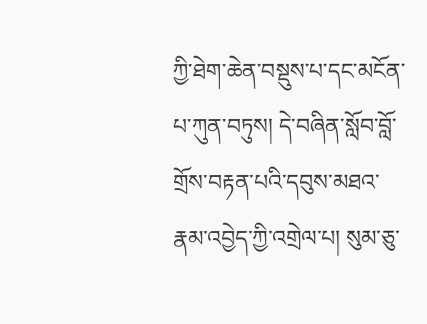ཀྱི་ཐེག་ཆེན་བསྡུས་པ་དང་མངོན་པ་ཀུན་བཏུས། དེ་བཞིན་སློབ་བློ་གྲོས་བརྟན་པའི་དབུས་མཐའ་རྣམ་འབྱེད་ཀྱི་འགྲེལ་པ། སུམ་ཅུ་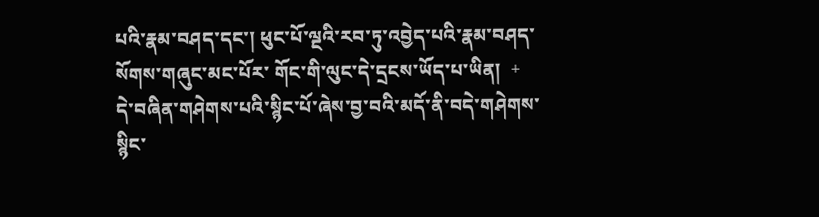པའི་རྣམ་བཤད་དང་། ཕུང་པོ་ལྔའི་རབ་ཏུ་འབྱེད་པའི་རྣམ་བཤད་སོགས་གཞུང་མང་པོར་ གོང་གི་ལུང་དེ་དྲངས་ཡོད་པ་ཡིན།  +
དེ་བཞིན་གཤེགས་པའི་སྙིང་པོ་ཞེས་བྱ་བའི་མདོ་ནི་བདེ་གཤེགས་སྙིང་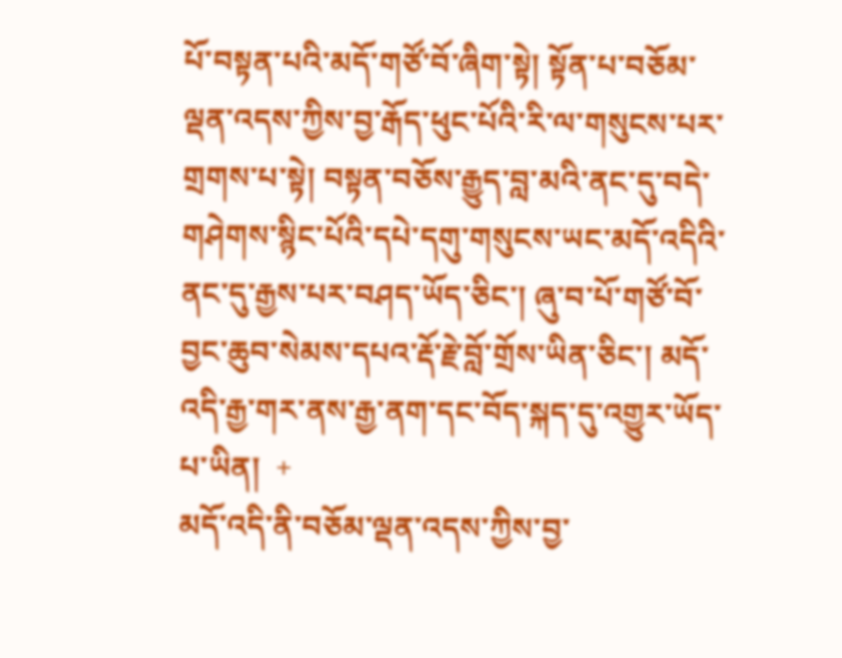པོ་བསྟན་པའི་མདོ་གཙོ་བོ་ཞིག་སྟེ། སྟོན་པ་བཅོམ་ལྡན་འདས་ཀྱིས་བྱ་རྒོད་ཕུང་པོའི་རི་ལ་གསུངས་པར་གྲགས་པ་སྟེ། བསྟན་བཅོས་རྒྱུད་བླ་མའི་ནང་དུ་བདེ་གཤེགས་སྙིང་པོའི་དཔེ་དགུ་གསུངས་ཡང་མདོ་འདིའི་ནང་དུ་རྒྱས་པར་བཤད་ཡོད་ཅིང་། ཞུ་བ་པོ་གཙོ་བོ་བྱང་ཆུབ་སེམས་དཔའ་རྡོ་རྗེ་བློ་གྲོས་ཡིན་ཅིང་། མདོ་འདི་རྒྱ་གར་ནས་རྒྱ་ནག་དང་བོད་སྐད་དུ་འགྱུར་ཡོད་པ་ཡིན།  +
མདོ་འདི་ནི་བཅོམ་ལྡན་འདས་ཀྱིས་བྱ་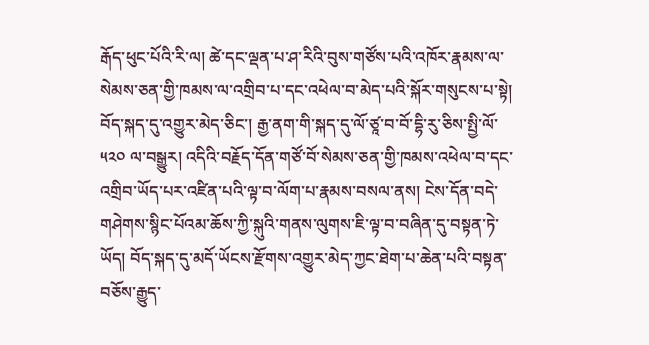རྒོད་ཕུང་པོའི་རི་ལ། ཚེ་དང་ལྡན་པ་ཤ་རིའི་བུས་གཙོས་པའི་འཁོར་རྣམས་ལ་སེམས་ཅན་གྱི་ཁམས་ལ་འགྲིབ་པ་དང་འཕེལ་བ་མེད་པའི་སྐོར་གསུངས་པ་སྟེ། བོད་སྐད་དུ་འགྱུར་མེད་ཅིང་། རྒྱ་ནག་གི་སྐད་དུ་ལོ་ཙཱ་བ་བོ་དྷི་རུ་ཅིས་སྤྱི་ལོ་ ༥༢༠ ལ་བསྒྱུར། འདིའི་བརྗོད་དོན་གཙོ་བོ་སེམས་ཅན་གྱི་ཁམས་འཕེལ་བ་དང་འགྲིབ་ཡོད་པར་འཛིན་པའི་ལྟ་བ་ལོག་པ་རྣམས་བསལ་ནས། ངེས་དོན་བདེ་གཤེགས་སྙིང་པོའམ་ཆོས་ཀྱི་སྐུའི་གནས་ལུགས་ཇི་ལྟ་བ་བཞིན་དུ་བསྟན་ཏེ་ཡོད། བོད་སྐད་དུ་མདོ་ཡོངས་རྫོགས་འགྱུར་མེད་ཀྱང་ཐེག་པ་ཆེན་པའི་བསྟན་བཅོས་རྒྱུད་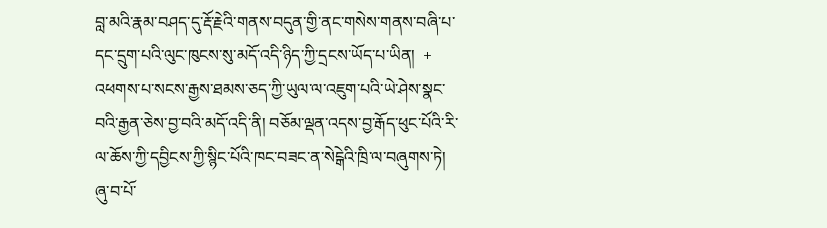བླ་མའི་རྣམ་བཤད་དུ་རྡོ་རྗེའི་གནས་བདུན་གྱི་ནང་གསེས་གནས་བཞི་པ་དང་དྲུག་པའི་ལུང་ཁུངས་སུ་མདོ་འདི་ཉིད་ཀྱི་དྲངས་ཡོད་པ་ཡིན།  +
འཕགས་པ་སངས་རྒྱས་ཐམས་ཅད་ཀྱི་ཡུལ་ལ་འཇུག་པའི་ཡེ་ཤེས་སྣང་བའི་རྒྱན་ཅེས་བྱ་བའི་མདོ་འདི་ནི། བཅོམ་ལྡན་འདས་བྱ་རྒོད་ཕུང་པོའི་རི་ལ་ཆོས་ཀྱི་དབྱིངས་ཀྱི་སྙིང་པོའི་ཁང་བཟང་ན་སེངྒེའི་ཁྲི་ལ་བཞུགས་ཏེ། ཞུ་བ་པོ་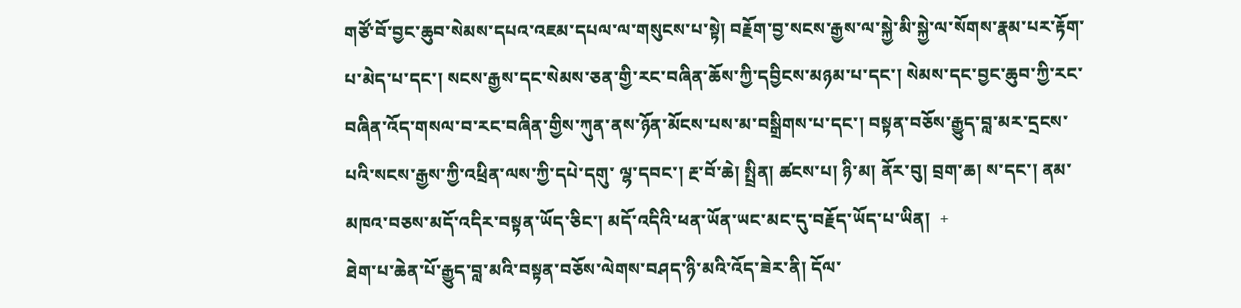གཙོ་བོ་བྱང་ཆུབ་སེམས་དཔའ་འཇམ་དཔལ་ལ་གསུངས་པ་སྟེ། བརྗོག་བྱ་སངས་རྒྱས་ལ་སྐྱེ་མི་སྐྱེ་ལ་སོགས་རྣམ་པར་རྟོག་པ་མེད་པ་དང་། སངས་རྒྱས་དང་སེམས་ཅན་གྱི་རང་བཞིན་ཆོས་ཀྱི་དབྱིངས་མཉམ་པ་དང་། སེམས་དང་བྱང་ཆུབ་ཀྱི་རང་བཞིན་འོད་གསལ་བ་རང་བཞིན་གྱིས་ཀུན་ནས་ཉོན་མོངས་པས་མ་བསྒྲིགས་པ་དང་། བསྟན་བཅོས་རྒྱུད་བླ་མར་དྲངས་པའི་སངས་རྒྱས་ཀྱི་འཕྲིན་ལས་ཀྱི་དཔེ་དགུ་ ལྷ་དབང་། རྔ་བོ་ཆེ། སྤྲིན། ཚངས་པ། ཉི་མ། ནོར་བུ། བྲག་ཆ། ས་དང་། ནམ་མཁའ་བཅས་མདོ་འདིར་བསྟན་ཡོད་ཅིང་། མདོ་འདིའི་ཕན་ཡོན་ཡང་མང་དུ་བརྗོད་ཡོད་པ་ཡིན།  +
ཐེག་པ་ཆེན་པོ་རྒྱུད་བླ་མའི་བསྟན་བཅོས་ལེགས་བཤད་ཉི་མའི་འོད་ཟེར་ནི། དོལ་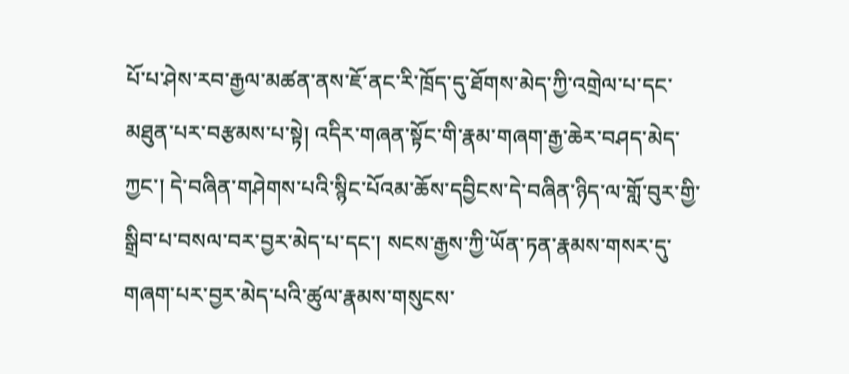པོ་པ་ཤེས་རབ་རྒྱལ་མཚན་ནས་ཇོ་ནང་རི་ཁྲོད་དུ་ཐོགས་མེད་ཀྱི་འགྲེལ་པ་དང་མཐུན་པར་བརྩམས་པ་སྟེ། འདིར་གཞན་སྟོང་གི་རྣམ་གཞག་རྒྱ་ཆེར་བཤད་མེད་ཀྱང་། དེ་བཞིན་གཤེགས་པའི་སྙིང་པོའམ་ཆོས་དབྱིངས་དེ་བཞིན་ཉིད་ལ་གློ་བུར་གྱི་སྒྲིབ་པ་བསལ་བར་བྱར་མེད་པ་དང་། སངས་རྒྱས་ཀྱི་ཡོན་ཏན་རྣམས་གསར་དུ་གཞག་པར་བྱར་མེད་པའི་ཚུལ་རྣམས་གསུངས་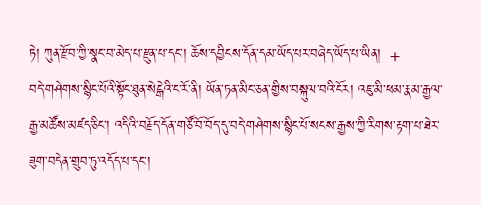ཏེ། ཀུན་རྫོབ་ཀྱི་སྣང་བ་མེད་པ་རྫུན་པ་དང་། ཆོས་དབྱིངས་དོན་དམ་ཡོད་པར་བཞེད་ཡོད་པ་ཡིན།  +
བདེ་གཤེགས་སྙིང་པོའི་སྟོང་ཐུན་སེངྒེའི་ང་རོ་ནི། ཡོན་ཏན་མིང་ཅན་གྱིས་བསྐུལ་བའི་ངོར། འཇུ་མི་ཕམ་རྣམ་རྒྱལ་རྒྱ་མཚོས་མཛད་ཅིང་། འདིའི་བརྗོད་དོན་གཙོ་བོ་བོད་དུ་བདེ་གཤེགས་སྙིང་པོ་སངས་རྒྱས་ཀྱི་རིགས་རྟག་པ་ཐེར་ཟུག་བདེན་གྲུབ་ཏུ་འདོད་པ་དང་།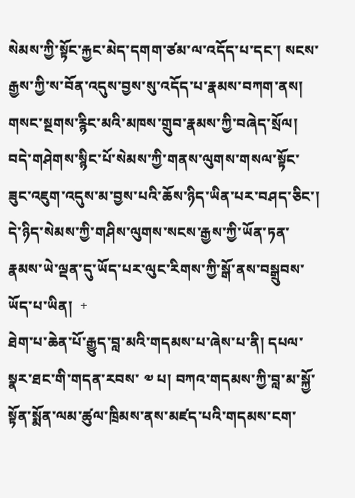སེམས་ཀྱི་སྟོང་རྐྱང་མེད་དགག་ཙམ་ལ་འདོད་པ་དང་། སངས་རྒྱས་ཀྱི་ས་བོན་འདུས་བྱས་སུ་འདོད་པ་རྣམས་བཀག་ནས། གསང་སྔགས་རྙིང་མའི་མཁས་གྲུབ་རྣམས་ཀྱི་བཞེད་སྲོལ། བདེ་གཤེགས་སྙིང་པོ་སེམས་ཀྱི་གནས་ལུགས་གསལ་སྟོང་ཟུང་འཇུག་འདུས་མ་བྱས་པའི་ཆོས་ཉིད་ཡིན་པར་བཤད་ཅིང་། དེ་ཉིད་སེམས་ཀྱི་གཤིས་ལུགས་སངས་རྒྱས་ཀྱི་ཡོན་ཏན་རྣམས་ཡེ་ལྡན་དུ་ཡོད་པར་ལུང་རིགས་ཀྱི་སྒོ་ནས་བསྒྲུབས་ཡོད་པ་ཡིན།  +
ཐེག་པ་ཆེན་པོ་རྒྱུད་བླ་མའི་གདམས་པ་ཞེས་པ་ནི། དཔལ་སྣར་ཐང་གི་གདན་རབས་ ༧ པ། བཀའ་གདམས་ཀྱི་བླ་མ་སྐྱོ་སྟོན་སྨོན་ལམ་ཚུལ་ཁྲིམས་ནས་མཛད་པའི་གདམས་ངག་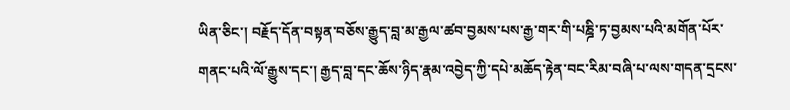ཡིན་ཅིང་། བརྗོད་དོན་བསྟན་བཅོས་རྒྱུད་བླ་མ་རྒྱལ་ཚབ་བྱམས་པས་རྒྱ་གར་གི་པཎྜི་ཏ་བྱམས་པའི་མགོན་པོར་གནང་པའི་ལོ་རྒྱུས་དང་། རྒྱད་བླ་དང་ཆོས་ཉིད་རྣམ་འབྱེད་ཀྱི་དཔེ་མཆོད་རྟེན་བང་རིམ་བཞི་པ་ལས་གདན་དྲངས་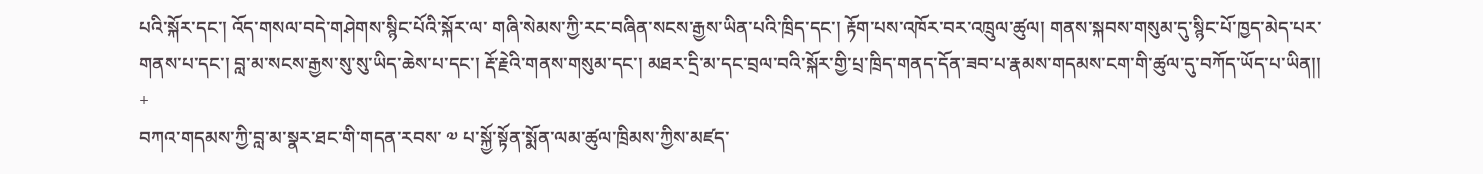པའི་སྐོར་དང་། འོད་གསལ་བདེ་གཤེགས་སྙིང་པོའི་སྐོར་ལ་ གཞི་སེམས་ཀྱི་རང་བཞིན་སངས་རྒྱས་ཡིན་པའི་ཁྲིད་དང་། རྟོག་པས་འཁོར་བར་འཁྲུལ་ཚུལ། གནས་སྐབས་གསུམ་དུ་སྙིང་པོ་ཁྱད་མེད་པར་གནས་པ་དང་། བླ་མ་སངས་རྒྱས་སུ་སུ་ཡིད་ཆེས་པ་དང་། རྡོ་རྗེའི་གནས་གསུམ་དང་། མཐར་དྲི་མ་དང་བྲལ་བའི་སྐོར་གྱི་པྲ་ཁྲིད་གནད་དོན་ཟབ་པ་རྣམས་གདམས་ངག་གི་ཚུལ་དུ་བཀོད་ཡོད་པ་ཡིན།།  +
བཀའ་གདམས་ཀྱི་བླ་མ་སྣར་ཐང་གི་གདན་རབས་ ༧ པ་སྐྱོ་སྟོན་སྨོན་ལམ་ཚུལ་ཁྲིམས་ཀྱིས་མཛད་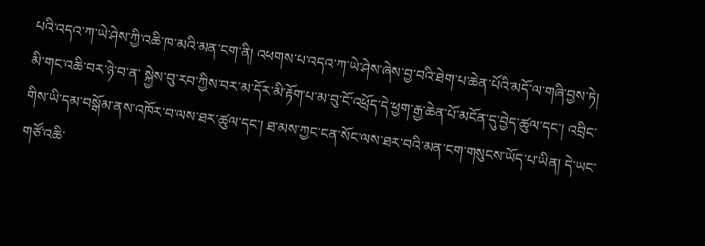པའི་འདའ་ཀ་ཡེ་ཤེས་ཀྱི་འཆི་ཁ་མའི་མན་ངག་ནི། འཕགས་པ་འདའ་ཀ་ཡེ་ཤེས་ཞེས་བྱ་བའི་ཐེག་པ་ཆེན་པོའི་མདོ་ལ་གཞི་བྱས་ཏེ། མི་གང་འཆི་བར་ཉེ་བ་ན་ སྐྱེས་བུ་རབ་ཀྱིས་བར་མ་དོར་མི་རྟོག་པ་མ་བུ་ངོ་འཕྲོད་དེ་ཕྱག་རྒྱ་ཆེན་པོ་མངོན་དུ་བྱེད་ཚུལ་དང་། འབྲིང་གིས་ཡི་དམ་བསྒོམ་ནས་འཁོར་བ་ལས་ཐར་ཚུལ་དང་། ཐ་མས་ཀྱང་ངན་སོང་ལས་ཐར་བའི་མན་ངག་གསུངས་ཡོད་པ་ཡིན། དེ་ཡང་གཙོ་འཆི་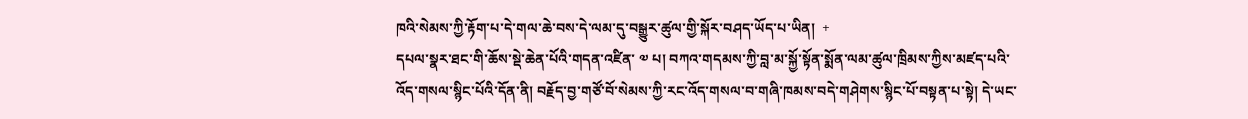ཁའི་སེམས་ཀྱི་རྟོག་པ་དེ་གལ་ཆེ་བས་དེ་ལམ་དུ་བསྒྱུར་ཚུལ་གྱི་སྐོར་བཤད་ཡོད་པ་ཡིན།  +
དཔལ་སྣར་ཐང་གི་ཆོས་སྡེ་ཆེན་པོའི་གདན་འཛིན་ ༧ པ། བཀའ་གདམས་ཀྱི་བླ་མ་སྐྱོ་སྟོན་སྨོན་ལམ་ཚུལ་ཁྲིམས་ཀྱིས་མཛད་པའི་འོད་གསལ་སྙིང་པོའི་དོན་ནི། བརྗོད་བྱ་གཙོ་བོ་སེམས་ཀྱི་རང་འོད་གསལ་བ་གཞི་ཁམས་བདེ་གཤེགས་སྙིང་པོ་བསྟན་པ་སྟེ། དེ་ཡང་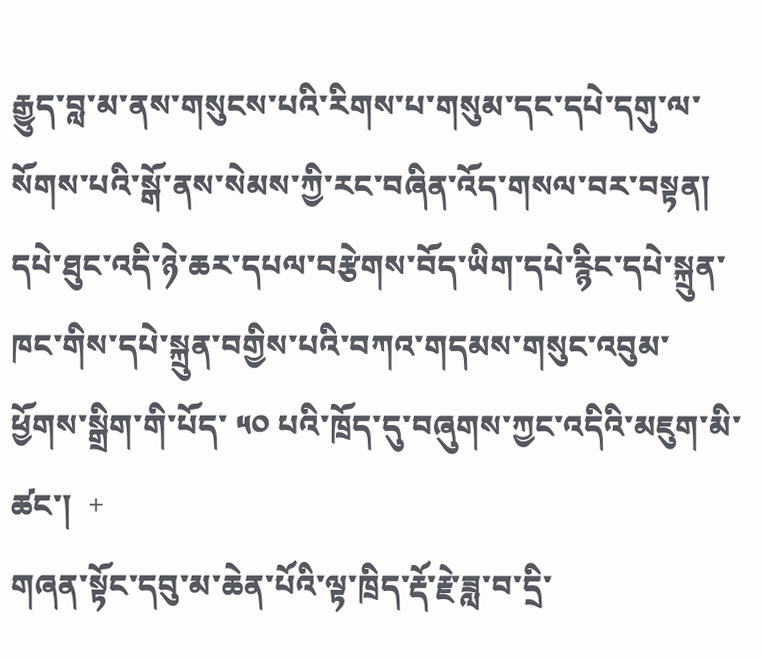རྒྱུད་བླ་མ་ནས་གསུངས་པའི་རིགས་པ་གསུམ་དང་དཔེ་དགུ་ལ་སོགས་པའི་སྒོ་ནས་སེམས་ཀྱི་རང་བཞིན་འོད་གསལ་བར་བསྟན། དཔེ་ཐུང་འདི་ཉེ་ཆར་དཔལ་བརྩེགས་བོད་ཡིག་དཔེ་རྙིང་དཔེ་སྐྲུན་ཁང་གིས་དཔེ་སྐྲུན་བགྱིས་པའི་བཀའ་གདམས་གསུང་འབུམ་ཕྱོགས་སྒྲིག་གི་པོད་ ༥༠ པའི་ཁྲོད་དུ་བཞུགས་ཀྱང་འདིའི་མཇུག་མི་ཚང་།  +
གཞན་སྟོང་དབུ་མ་ཆེན་པོའི་ལྟ་ཁྲིད་རྡོ་རྗེ་ཟླ་བ་དྲི་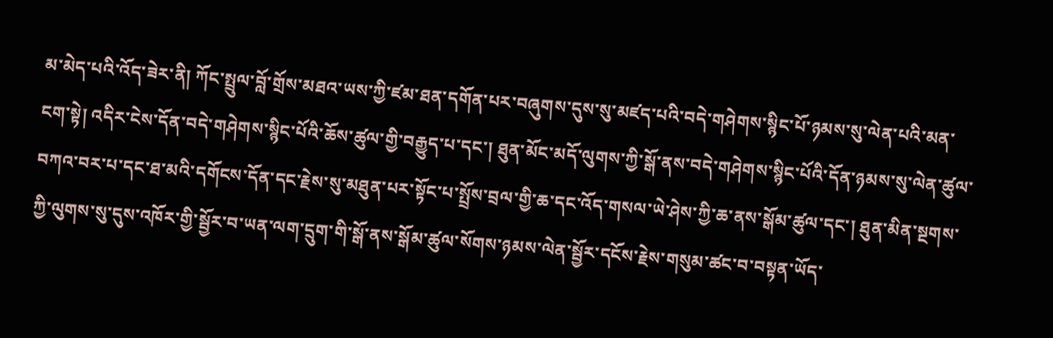མ་མེད་པའི་འོད་ཟེར་ནི། ཀོང་སྤྲུལ་བློ་གྲོས་མཐའ་ཡས་ཀྱི་ཛམ་ཐན་དགོན་པར་བཞུགས་དུས་སུ་མཛད་པའི་བདེ་གཤེགས་སྙིང་པོ་ཉམས་སུ་ལེན་པའི་མན་ངག་སྟེ། འདིར་ངེས་དོན་བདེ་གཤེགས་སྙིང་པོའི་ཆོས་ཚུལ་གྱི་བརྒྱུད་པ་དང་། ཐུན་མོང་མདོ་ལུགས་ཀྱི་སྒོ་ནས་བདེ་གཤེགས་སྙིང་པོའི་དོན་ཉམས་སུ་ལེན་ཚུལ་ བཀའ་བར་པ་དང་ཐ་མའི་དགོངས་དོན་དང་རྗེས་སུ་མཐུན་པར་སྟོང་པ་སྤྲོས་བྲལ་གྱི་ཆ་དང་འོད་གསལ་ཡེ་ཤེས་ཀྱི་ཆ་ནས་སྒོམ་ཚུལ་དང་། ཐུན་མིན་སྔགས་ཀྱི་ལུགས་སུ་དུས་འཁོར་གྱི་སྦྱོར་བ་ཡན་ལག་དྲུག་གི་སྒོ་ནས་སྒོམ་ཚུལ་སོགས་ཉམས་ལེན་སྦྱོར་དངོས་རྗེས་གསུམ་ཚང་བ་བསྟན་ཡོད་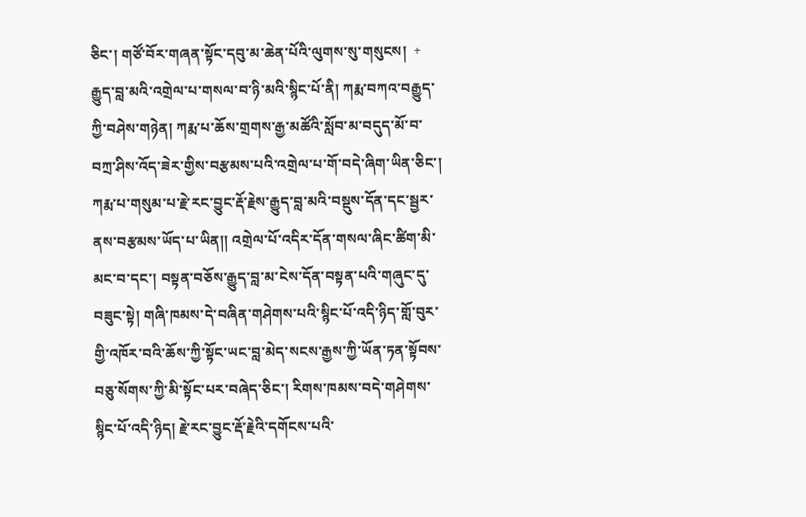ཅིང་། གཙོ་བོར་གཞན་སྟོང་དབུ་མ་ཆེན་པོའི་ལུགས་སུ་གསུངས།  +
རྒྱུད་བླ་མའི་འགྲེལ་པ་གསལ་བ་ཉི་མའི་སྙིང་པོ་ནི། ཀརྨ་བཀའ་བརྒྱུད་ཀྱི་བཤེས་གཉེན། ཀརྨ་པ་ཆོས་གྲགས་རྒྱ་མཚོའི་སློབ་མ་བདུད་མོ་བ་བཀྲ་ཤིས་འོད་ཟེར་གྱིས་བརྩམས་པའི་འགྲེལ་པ་གོ་བདེ་ཞིག་ཡིན་ཅིང་། ཀརྨ་པ་གསུམ་པ་རྗེ་རང་བྱུང་རྡོ་རྗེས་རྒྱུད་བླ་མའི་བསྡུས་དོན་དང་སྦྱར་ནས་བརྩམས་ཡོད་པ་ཡིན།། འགྲེལ་པོ་འདིར་དོན་གསལ་ཞིང་ཚིག་མི་མང་བ་དང་། བསྟན་བཅོས་རྒྱུད་བླ་མ་ངེས་དོན་བསྟན་པའི་གཞུང་དུ་བཟུང་སྟེ། གཞི་ཁམས་དེ་བཞིན་གཤེགས་པའི་སྙིང་པོ་འདི་ཉིད་གློ་བུར་གྱི་འཁོར་བའི་ཆོས་ཀྱི་སྟོང་ཡང་བླ་མེད་སངས་རྒྱས་ཀྱི་ཡོན་ཏན་སྟོབས་བཅུ་སོགས་ཀྱི་མི་སྟོང་པར་བཞེད་ཅིང་། རིགས་ཁམས་བདེ་གཤེགས་སྙིང་པོ་འདི་ཉིད། རྗེ་རང་བྱུང་རྡོ་རྗེའི་དགོངས་པའི་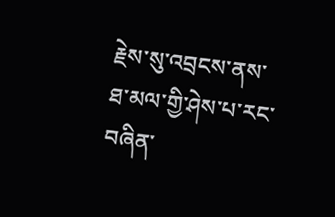རྗེས་སུ་འབྲངས་ནས་ཐ་མལ་གྱི་ཤེས་པ་རང་བཞིན་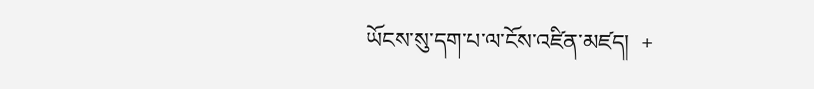ཡོངས་སུ་དག་པ་ལ་ངོས་འཛིན་མཛད།  +